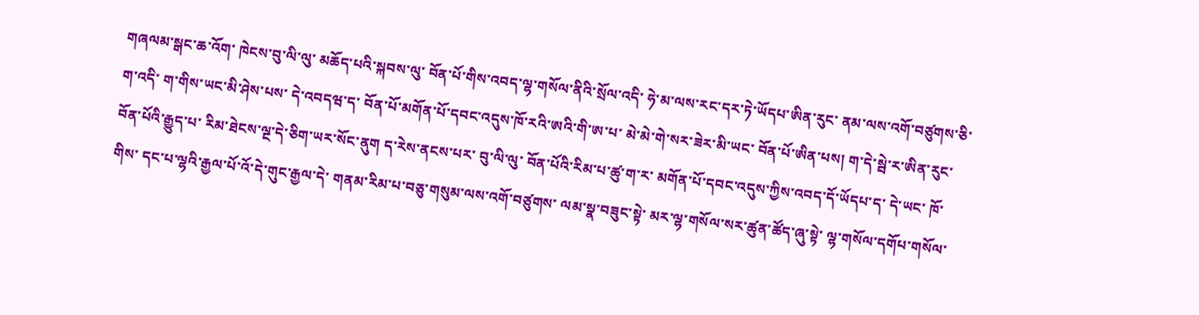གཞལམ་སྒང་ཆ་འོག་ ཁེངས་བུ་ལི་ལུ་ མཆོད་པའི་སྐབས་ལུ་ བོན་པོ་གིས་འབད་ལྷ་གསོལ་ནིའི་སྲོལ་འདི་ ཧེ་མ་ལས་རང་དར་ཏེ་ཡོདཔ་ཨིན་རུང་ ནམ་ལས་འགོ་བཙུགས་ཅི་ག་འདི་ ག་གིས་ཡང་མི་ཤེས་པས་ དེ་འབདཝ་ད་ བོན་པོ་མགོན་པོ་དབང་འདུས་ཁོ་རའི་ཨའི་གི་ཨ་པ་ མེ་མེ་གེ་སར་ཟེར་མི་ཡང་ བོན་པོ་ཨིན་པས། ག་དེ་སྦེ་ར་ཨིན་རུང་ བོན་པོའི་རྒྱུད་པ་ རིམ་ཐེངས་ལྔ་དེ་ཅིག་ཡར་སོང་ནུག ད་རེས་ནངས་པར་ བུ་ལི་ལུ་ བོན་པོའི་རིམ་པ་ཚུ་ག་ར་ མགོན་པོ་དབང་འདུས་ཀྱིས་འབད་དོ་ཡོདཔ་ད་ དེ་ཡང་ ཁོ་གིས་ དང་པ་ལྷའི་རྒྱལ་པོ་འོ་དེ་གུང་རྒྱལ་དེ་ གནམ་རིམ་པ་བཅུ་གསུམ་ལས་འགོ་བཙུགས་ ལམ་སྣ་བཟུང་སྟེ་ མར་ལྷ་གསོལ་སར་ཚུན་ཚོད་ཞུ་སྟེ་ ལྷ་གསོལ་དགོཔ་གསོལ་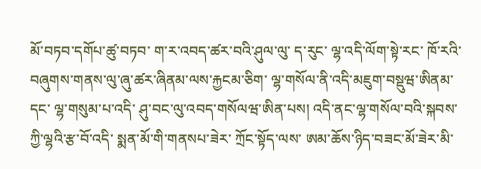མོ་བཏབ་དགོཔ་ཚུ་བཏབ་ ག་ར་འབད་ཚར་བའི་ཤུལ་ལུ་ ད་རུང་ ལྷ་འདི་ལོག་སྟེ་རང་ ཁོ་རའི་བཞུགས་གནས་ལུ་ཞུ་ཚར་ཞིནམ་ལས་རྐྱངམ་ཅིག་ ལྷ་གསོལ་ནི་འདི་མཇུག་བསྡུཝ་ཨིནམ་དང་ ལྷ་གསུམ་པ་འདི་ ཤུ་བང་ལུ་འབད་གསོལཝ་ཨིན་པས། འདི་ནང་ལྷ་གསོལ་བའི་སྐབས་ཀྱི་ལྷའི་རྩ་བོ་འདི་ སྨན་མོ་གི་གནསཔ་ཟེར་ ཀྲོང་སྟོད་ལས་ ཨམ་ཆོས་ཉིད་བཟང་མོ་ཟེར་མི་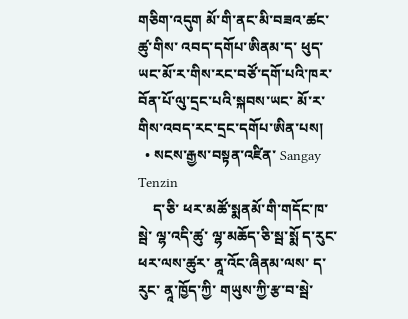གཅིག་འདུག མོ་གི་ནང་མི་བཟའ་ཚང་ཚུ་གིས་ འབད་དགོཔ་ཨིནམ་ད་ ཕུད་ཡང་མོ་ར་གིས་རང་བཙོ་དགོ་པའི་ཁར་ བོན་པོ་ལུ་དྲང་པའི་སྐབས་ཡང་ མོ་ར་གིས་འབད་རང་དྲང་དགོཔ་ཨིན་པས།
  • སངས་རྒྱས་བསྟན་འཛིན་ Sangay Tenzin
    ད་ཅི་ ཕར་མཚོ་སྨནམོ་གི་གདོང་ཁ་སྦེ་ ལྷ་འདི་ཚུ་ ལྷ་མཆོད་ཅི་སྦ་སྨོ ད་རུང་ཕར་ལས་ཚུར་ ནཱ་འོང་ཞིནམ་ལས་ ད་རུང་ ནཱ་ཁྱོད་ཀྱི་ གཡུས་ཀྱི་རྩ་བ་སྦེ་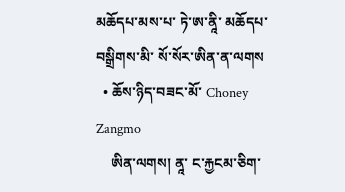མཆོདཔ་མས་པ་ ཏེ་ཨ་ནཱི་ མཆོདཔ་བསྒྲིགས་མི་ སོ་སོར་ཨིན་ན་ལགས
  • ཆོས་ཉིད་བཟང་མོ་ Choney Zangmo
    ཨིན་ལགས། ནཱ་ ང་རྐྱངམ་ཅིག་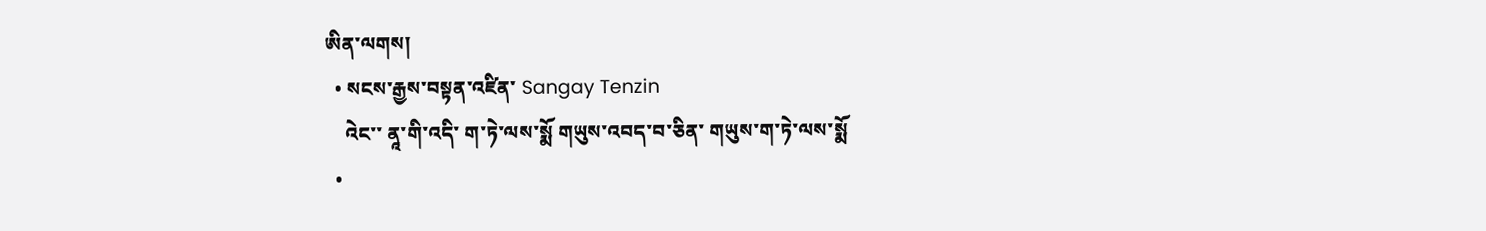ཨིན་ལགས།
  • སངས་རྒྱས་བསྟན་འཛིན་ Sangay Tenzin
    འེང་་ ནཱ་གི་འདི་ ག་ཏེ་ལས་སྨོ གཡུས་འབད་བ་ཅིན་ གཡུས་ག་ཏེ་ལས་སྨོ
  •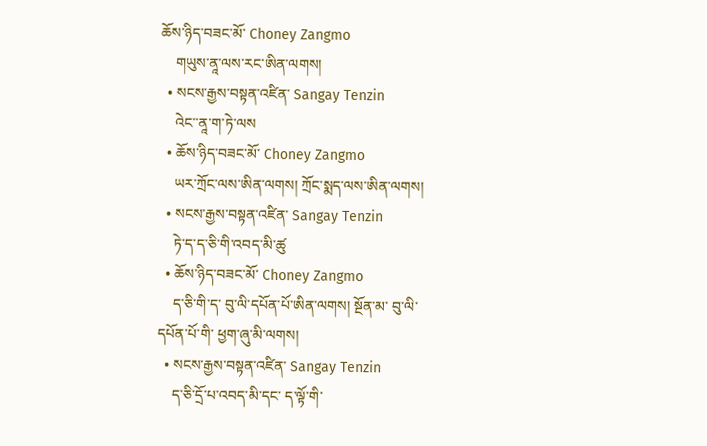ཆོས་ཉིད་བཟང་མོ་ Choney Zangmo
    གཡུས་ནཱ་ལས་རང་ཨིན་ལགས།
  • སངས་རྒྱས་བསྟན་འཛིན་ Sangay Tenzin
    འེང་་ནཱ་ག་ཏེ་ལས
  • ཆོས་ཉིད་བཟང་མོ་ Choney Zangmo
    ཡར་ཀྲོང་ལས་ཨིན་ལགས། ཀྲོང་སྨད་ལས་ཨིན་ལགས།
  • སངས་རྒྱས་བསྟན་འཛིན་ Sangay Tenzin
    ཏེ་ད་ད་ཅི་གི་འབད་མི་ཚུ
  • ཆོས་ཉིད་བཟང་མོ་ Choney Zangmo
    ད་ཅི་གི་ད་ བུ་ལི་དཔོན་པོ་ཨིན་ལགས། སྔོན་མ་ བུ་ལི་དཔོན་པོ་གི་ ཕྱག་ཞུ་མི་ལགས།
  • སངས་རྒྱས་བསྟན་འཛིན་ Sangay Tenzin
    ད་ཅི་དྲོ་པ་འབད་མི་དང་ ད་ལྟོ་གི་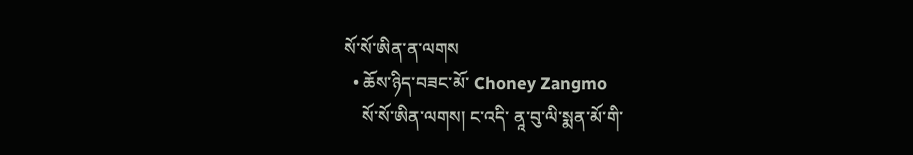སོ་སོ་ཨིན་ན་ལགས
  • ཆོས་ཉིད་བཟང་མོ་ Choney Zangmo
    སོ་སོ་ཨིན་ལགས། ང་འདི་ ནཱ་བུ་ལི་སྨན་མོ་གི་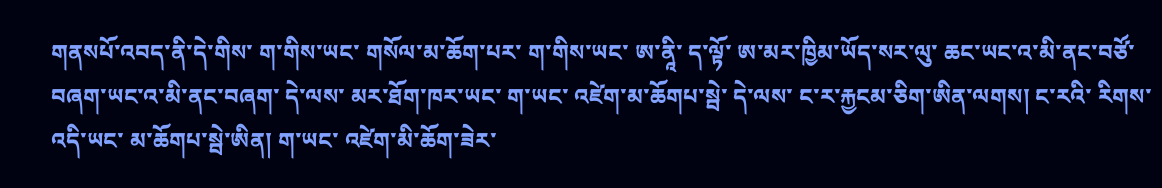གནསཔོ་འབད་ནི་དེ་གིས་ ག་གིས་ཡང་ གསོལ་མ་ཆོག་པར་ ག་གིས་ཡང་ ཨ་ནཱི་ ད་ལྟོ་ ཨ་མར་ཁྱིམ་ཡོད་སར་ལུ་ ཆང་ཡང་འ་མི་ནང་བཙོ་ བཞག་ཡང་འ་མི་ནང་བཞག་ དེ་ལས་ མར་ཐོག་ཁར་ཡང་ ག་ཡང་ འཛེག་མ་ཆོགཔ་སྦེ་ དེ་ལས་ ང་ར་རྐྱངམ་ཅིག་ཨིན་ལགས། ང་རའི་ རིགས་འདི་ཡང་ མ་ཆོགཔ་སྦེ་ཨིན། ག་ཡང་ འཛེག་མི་ཆོག་ཟེར་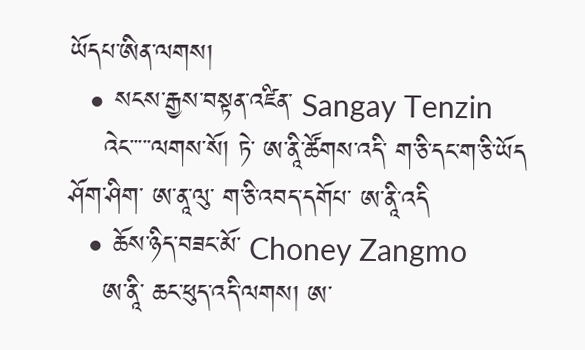ཡོདཔ་ཨིན་ལགས།
  • སངས་རྒྱས་བསྟན་འཛིན་ Sangay Tenzin
    འེང་་་་་ལགས་སོ། ཏེ་ ཨ་ནཱི་ཚོགས་འདི་ ག་ཅི་དང་ག་ཅི་ཡོད ཤོག་ཤིག་ ཨ་ནཱ་ལུ་ ག་ཅི་འབད་དགོཔ་ ཨ་ནཱི་འདི
  • ཆོས་ཉིད་བཟང་མོ་ Choney Zangmo
    ཨ་ནཱི་ ཆང་ཕུད་འདི་ལགས། ཨ་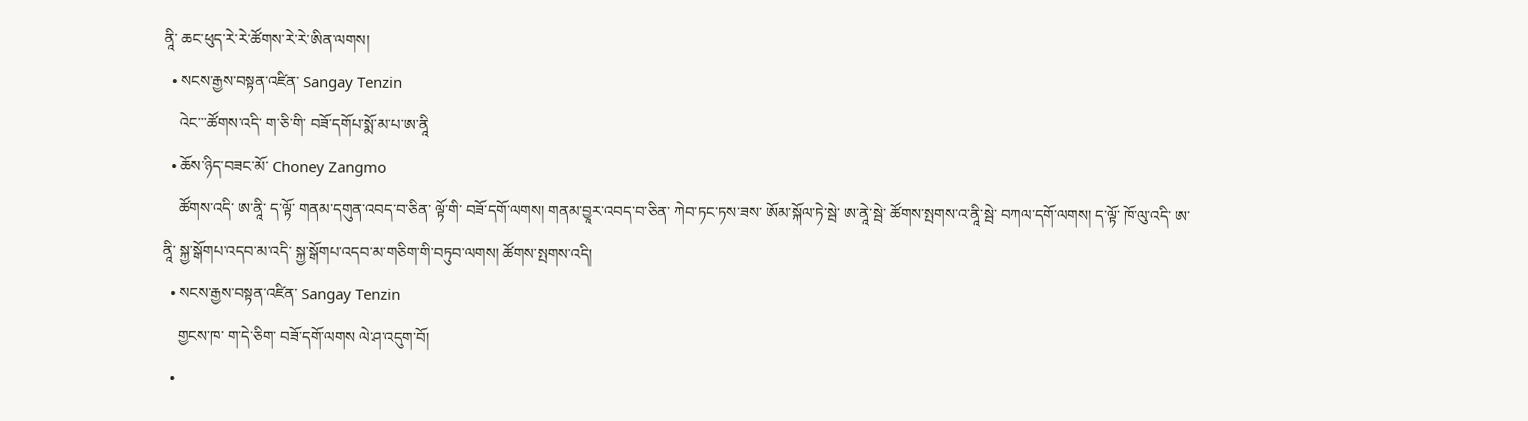ནཱི་ ཆང་ཕུད་རེ་རེ་ཚོགས་རེ་རེ་ཨིན་ལགས།
  • སངས་རྒྱས་བསྟན་འཛིན་ Sangay Tenzin
    འེང་་་ཚོགས་འདི་ ག་ཅི་གི་ བཟོ་དགོཔ་སྨོ་མ་པ་ཨ་ནཱི
  • ཆོས་ཉིད་བཟང་མོ་ Choney Zangmo
    ཚོགས་འདི་ ཨ་ནཱི་ ད་ལྟོ་ གནམ་དགུན་འབད་བ་ཅིན་ ལྟོ་གི་ བཟོ་དགོ་ལགས། གནམ་བྱཱར་འབད་བ་ཅིན་ ཀེབ་ཏང་ཏས་ཟས་ ཨོམ་སྐོལ་ཏེ་སྦེ་ ཨ་ནཱེ་སྦེ་ ཚོགས་སྤགས་འ་ནཱི་སྦེ་ བཀལ་དགོ་ལགས། ད་ལྟོ་ ཁོ་ལུ་འདི་ ཨ་ནཱི་ སྐྱ་སྒོགཔ་འདབ་མ་འདི་ སྐྱ་སྒོགཔ་འདབ་མ་གཅིག་གི་བཏུབ་ལགས། ཚོགས་སྤགས་འདི།
  • སངས་རྒྱས་བསྟན་འཛིན་ Sangay Tenzin
    གྱངས་ཁ་ ག་དེ་ཅིག་ བཟོ་དགོ་ལགས ལེ་ཤ་འདུག་བོ།
  •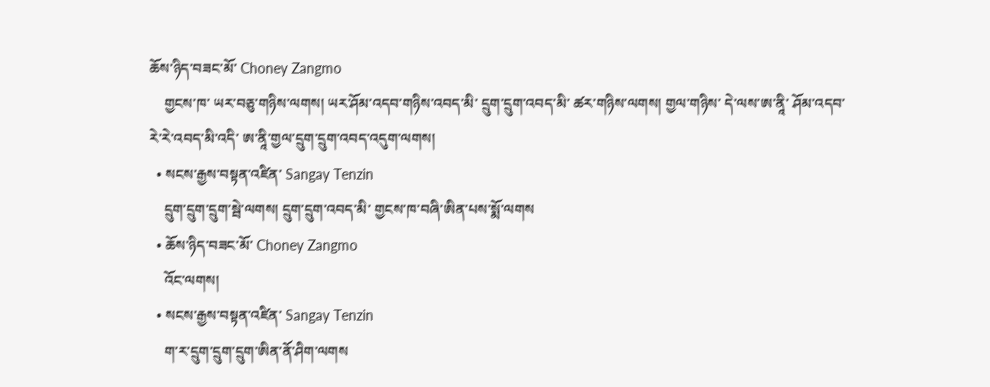ཆོས་ཉིད་བཟང་མོ་ Choney Zangmo
    གྱངས་ཁ་ ཡར་བཅུ་གཉིས་ལགས། ཡར་ཤོམ་འདབ་གཉིས་འབད་མི་ དྲུག་དྲུག་འབད་མི་ ཚར་གཉིས་ལགས། གྱལ་གཉིས་ དེ་ལས་ཨ་ནཱི་ ཤོམ་འདབ་རེ་རེ་འབད་མི་འདི་ ཨ་ནཱི་གྱལ་དྲུག་དྲུག་འབད་འདུག་ལགས།
  • སངས་རྒྱས་བསྟན་འཛིན་ Sangay Tenzin
    དྲུག་དྲུག་དྲུག་སྦེ་ལགས། དྲུག་དྲུག་འབད་མི་ གྱངས་ཁ་བཞི་ཨིན་པས་སྨོ་ལགས
  • ཆོས་ཉིད་བཟང་མོ་ Choney Zangmo
    འོང་ལགས།
  • སངས་རྒྱས་བསྟན་འཛིན་ Sangay Tenzin
    ག་ར་དྲུག་དྲུག་དྲུག་ཨིན་ནོ་ཤིག་ལགས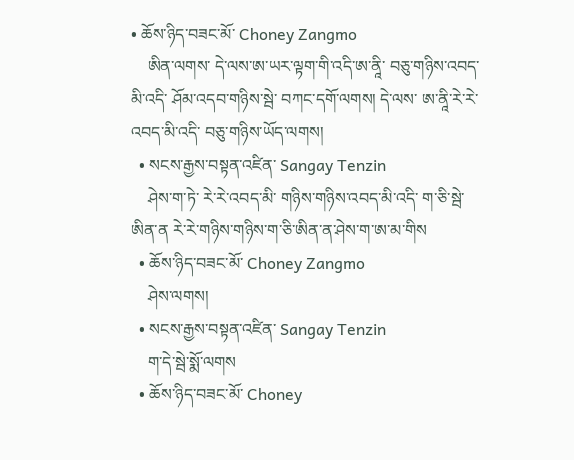• ཆོས་ཉིད་བཟང་མོ་ Choney Zangmo
    ཨིན་ལགས་ དེ་ལས་ཨ་ཡར་ལྟག་གི་འདི་ཨ་ནཱི་ བཅུ་གཉིས་འབད་མི་འདི་ ཤོམ་འདབ་གཉིས་སྦེ་ བཀང་དགོ་ལགས། དེ་ལས་ ཨ་ནཱི་རེ་རེ་འབད་མི་འདི་ བཅུ་གཉིས་ཡོད་ལགས།
  • སངས་རྒྱས་བསྟན་འཛིན་ Sangay Tenzin
    ཤེས་ག་ཏེ་ རེ་རེ་འབད་མི་ གཉིས་གཉིས་འབད་མི་འདི་ ག་ཅི་སྦེ་ཨིན་ན རེ་རེ་གཉིས་གཉིས་ག་ཅི་ཨིན་ན་ཤེས་ག་ཨ་མ་གིས
  • ཆོས་ཉིད་བཟང་མོ་ Choney Zangmo
    ཤེས་ལགས།
  • སངས་རྒྱས་བསྟན་འཛིན་ Sangay Tenzin
    ག་དེ་སྦེ་སྨོ་ལགས
  • ཆོས་ཉིད་བཟང་མོ་ Choney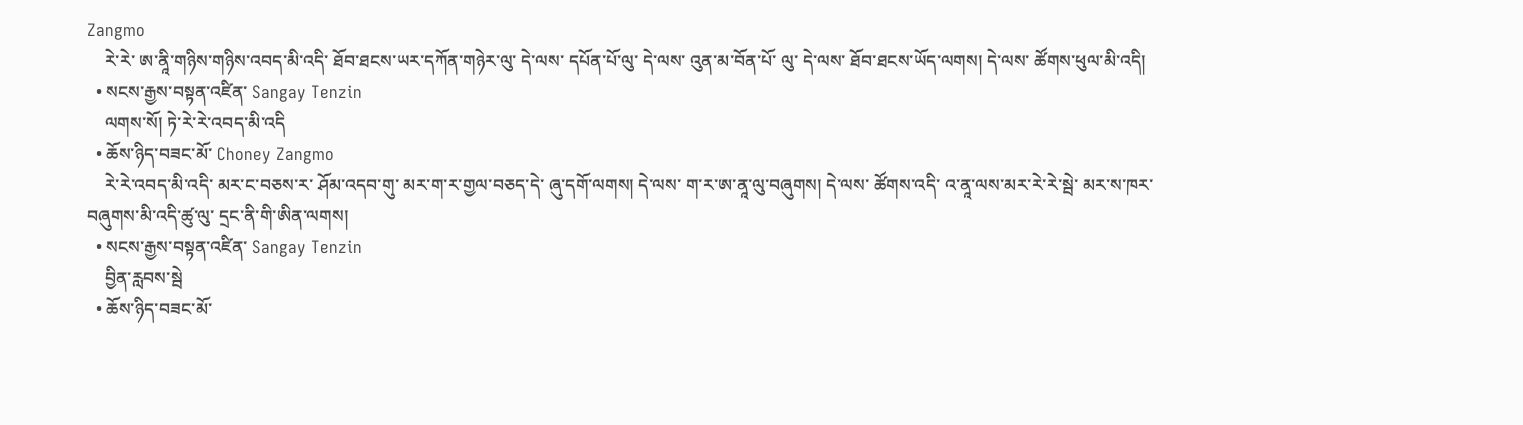Zangmo
    རེ་རེ་ ཨ་ནཱི་གཉིས་གཉིས་འབད་མི་འདི་ ཐོབ་ཐངས་ཡར་དཀོན་གཉེར་ལུ་ དེ་ལས་ དཔོན་པོ་ལུ་ དེ་ལས་ འུན་མ་བོན་པོ་ ལུ་ དེ་ལས་ ཐོབ་ཐངས་ཡོད་ལགས། དེ་ལས་ ཚོགས་ཕུལ་མི་འདི།
  • སངས་རྒྱས་བསྟན་འཛིན་ Sangay Tenzin
    ལགས་སོ། ཏེ་རེ་རེ་འབད་མི་འདི
  • ཆོས་ཉིད་བཟང་མོ་ Choney Zangmo
    རེ་རེ་འབད་མི་འདི་ མར་ང་བཅས་ར་ ཤོམ་འདབ་གུ་ མར་ག་ར་གྱལ་བཅད་དེ་ ཞུ་དགོ་ལགས། དེ་ལས་ ག་ར་ཨ་ནཱ་ལུ་བཞུགས། དེ་ལས་ ཚོགས་འདི་ འ་ནཱ་ལས་མར་རེ་རེ་སྦེ་ མར་ས་ཁར་བཞུགས་མི་འདི་ཚུ་ལུ་ དྲང་ནི་གི་ཨིན་ལགས།
  • སངས་རྒྱས་བསྟན་འཛིན་ Sangay Tenzin
    བྱིན་རླབས་སྦེ
  • ཆོས་ཉིད་བཟང་མོ་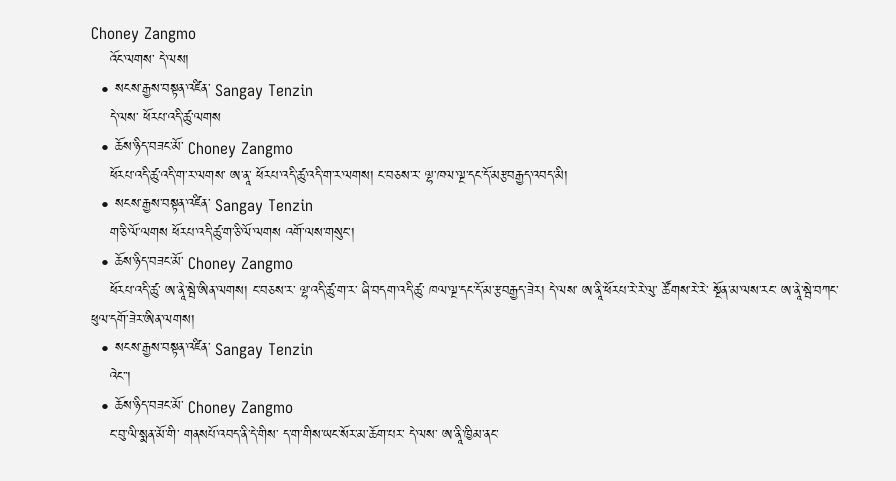Choney Zangmo
    འོང་ལགས་ དེ་ལས།
  • སངས་རྒྱས་བསྟན་འཛིན་ Sangay Tenzin
    དེ་ལས་ ཕོརཔ་འདི་ཚུ་ལགས
  • ཆོས་ཉིད་བཟང་མོ་ Choney Zangmo
    ཕོརཔ་འདི་ཚུ་འདི་ག་ར་ལགས་ ཨ་ནཱ་ ཕོརཔ་འདི་ཚུ་འདི་ག་ར་ལགས། ང་བཅས་ར་ ལྷ་ཁལ་ལྔ་དང་དོ་མརྩབརྒྱད་འབད་མི།
  • སངས་རྒྱས་བསྟན་འཛིན་ Sangay Tenzin
    ག་ཅི་ལོ་ལགས ཕོརཔ་འདི་ཚུ་ག་ཅི་ལོ་ལགས འགོ་ལས་གསུང་།
  • ཆོས་ཉིད་བཟང་མོ་ Choney Zangmo
    ཕོརཔ་འདི་ཚུ་ ཨ་ནཱེ་སྦེ་ཨིན་ལགས། ང་བཅས་ར་ ལྷ་འདི་ཚུ་ག་ར་ ཞི་བདག་འདི་ཚུ་ ཁལ་ལྔ་དང་དོ་མ་རྩབརྒྱད་ཟེར། དེ་ལས་ ཨ་ནཱི་ཕོརཔ་རེ་རེ་ལུ་ ཚོགས་རེ་རེ་ སྔོན་མ་ལས་རང་ ཨ་ནཱེ་སྦེ་བཀང་ ཕུལ་དགོ་ཟེར་ཨིན་ལགས།
  • སངས་རྒྱས་བསྟན་འཛིན་ Sangay Tenzin
    འེང་་།
  • ཆོས་ཉིད་བཟང་མོ་ Choney Zangmo
    ང་བུ་ལི་སྨན་མོ་གི་ གནསཔོ་འབད་ནི་དེ་གིས་ ད་ག་གིས་ཡང་སོར་མ་ཆོག་པར་ དེ་ལས་ ཨ་ནཱི་ཁྱིམ་ནང་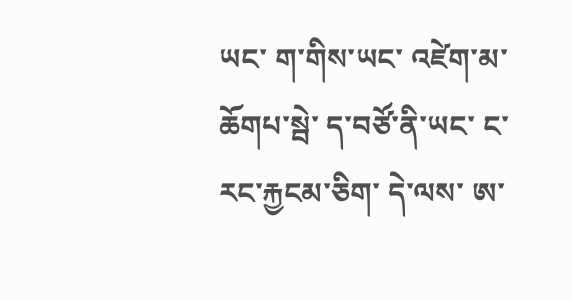ཡང་ ག་གིས་ཡང་ འཛེག་མ་ཆོགཔ་སྦེ་ ད་བཙོ་ནི་ཡང་ ང་རང་རྐྱངམ་ཅིག་ དེ་ལས་ ཨ་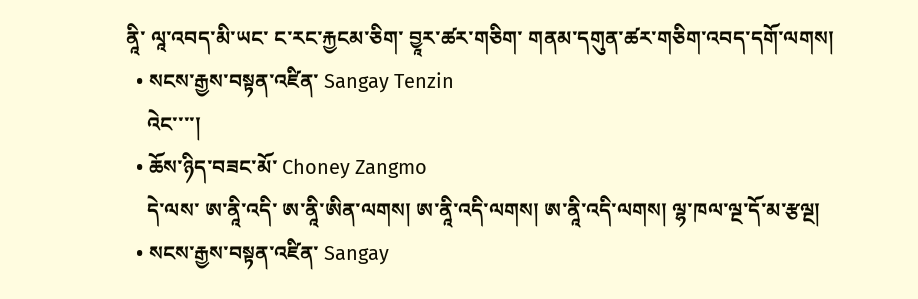ནཱི་ ལཱ་འབད་མི་ཡང་ ང་རང་རྐྱངམ་ཅིག་ བྱཱར་ཚར་གཅིག་ གནམ་དགུན་ཚར་གཅིག་འབད་དགོ་ལགས།
  • སངས་རྒྱས་བསྟན་འཛིན་ Sangay Tenzin
    འེང་་་་།
  • ཆོས་ཉིད་བཟང་མོ་ Choney Zangmo
    དེ་ལས་ ཨ་ནཱི་འདི་ ཨ་ནཱི་ཨིན་ལགས། ཨ་ནཱི་འདི་ལགས། ཨ་ནཱི་འདི་ལགས། ལྷ་ཁལ་ལྔ་དོ་མ་རྩལྔ།
  • སངས་རྒྱས་བསྟན་འཛིན་ Sangay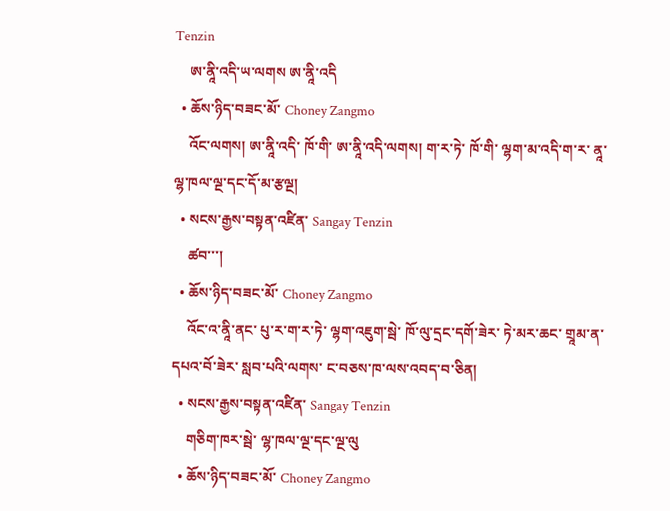Tenzin
    ཨ་ནཱི་འདི་ཡ་ལགས ཨ་ནཱི་འདི
  • ཆོས་ཉིད་བཟང་མོ་ Choney Zangmo
    འོང་ལགས། ཨ་ནཱི་འདི་ ཁོ་གི་ ཨ་ནཱི་འདི་ལགས། ག་ར་ཏེ་ ཁོ་གི་ ལྷག་མ་འདི་ག་ར་ ནཱ་ ལྷ་ཁལ་ལྔ་དང་དོ་མ་རྩལྔ།
  • སངས་རྒྱས་བསྟན་འཛིན་ Sangay Tenzin
    ཚབ་་་།
  • ཆོས་ཉིད་བཟང་མོ་ Choney Zangmo
    འོང་འ་ནཱི་ནང་ པུ་ར་ག་ར་ཏེ་ ལྷག་འཇུག་སྦེ་ ཁོ་ལུ་དྲང་དགོ་ཟེར་ ཏེ་མར་ཆང་ གྲཱམ་ན་དཔའ་བོ་ཟེར་ སླབ་པའི་ལགས་ ང་བཅས་ཁ་ལས་འབད་བ་ཅིན།
  • སངས་རྒྱས་བསྟན་འཛིན་ Sangay Tenzin
    གཅིག་ཁར་སྦེ་ ལྷ་ཁལ་ལྔ་དང་ལྔ་ལུ
  • ཆོས་ཉིད་བཟང་མོ་ Choney Zangmo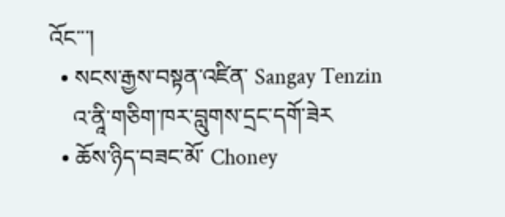འོང་་་།
  • སངས་རྒྱས་བསྟན་འཛིན་ Sangay Tenzin
    འ་ནཱི་གཅིག་ཁར་བླུགས་དྲང་དགོ་ཟེར
  • ཆོས་ཉིད་བཟང་མོ་ Choney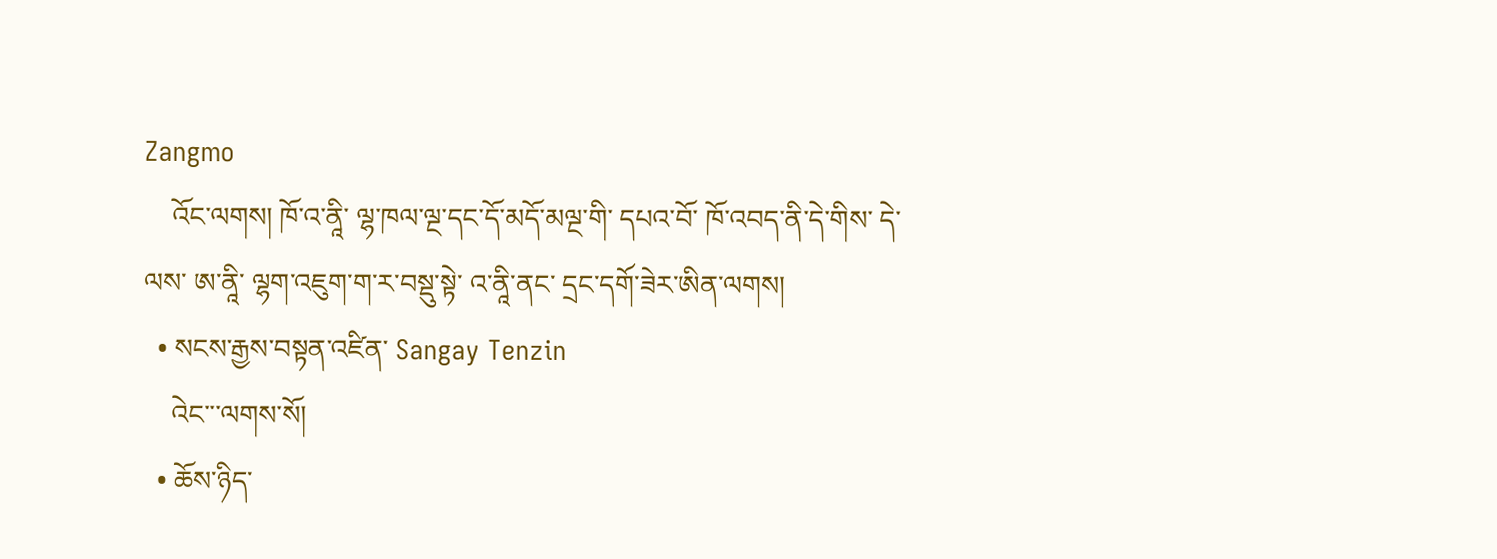Zangmo
    འོང་ལགས། ཁོ་འ་ནཱི་ ལྷ་ཁལ་ལྔ་དང་དོ་མདོ་མལྔ་གི་ དཔའ་བོ་ ཁོ་འབད་ནི་དེ་གིས་ དེ་ལས་ ཨ་ནཱི་ ལྷག་འཇུག་ག་ར་བསྡུ་སྟེ་ འ་ནཱི་ནང་ དྲང་དགོ་ཟེར་ཨིན་ལགས།
  • སངས་རྒྱས་བསྟན་འཛིན་ Sangay Tenzin
    འེང་་་ལགས་སོ།
  • ཆོས་ཉིད་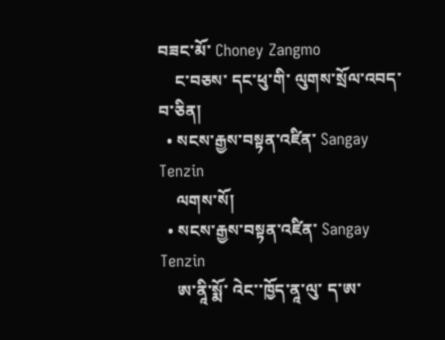བཟང་མོ་ Choney Zangmo
    ང་བཅས་ དང་ཕུ་གི་ ལུགས་སྲོལ་འབད་བ་ཅིན།
  • སངས་རྒྱས་བསྟན་འཛིན་ Sangay Tenzin
    ལགས་སོ།
  • སངས་རྒྱས་བསྟན་འཛིན་ Sangay Tenzin
    ཨ་ནཱི་སྨོ་ འེང་་ཁྱོད་ནཱ་ལུ་ ད་ཨ་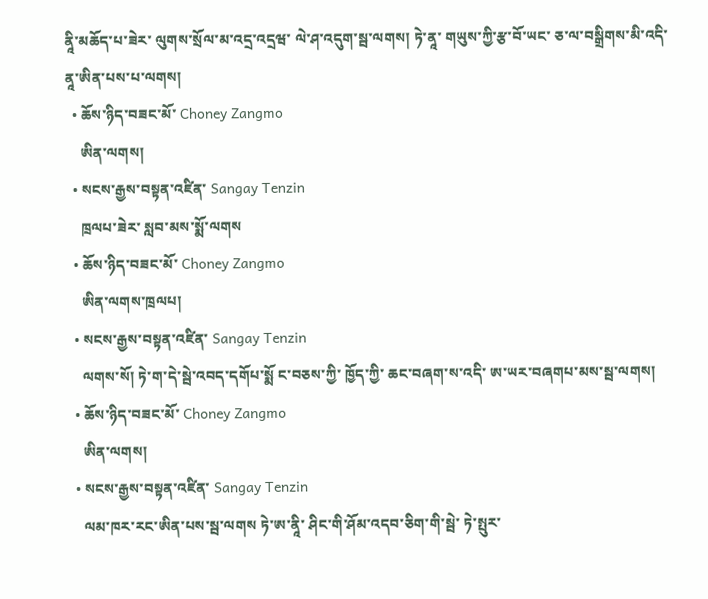ནཱི་མཆོད་པ་ཟེར་ ལུགས་སྲོལ་མ་འདྲ་འདྲཝ་ ལེ་ཤ་འདུག་སྦ་ལགས། ཏེ་ནཱ་ གཡུས་ཀྱི་རྩ་བོ་ཡང་ ཅ་ལ་བསྒྲིགས་མི་འདི་ ནཱ་ཨིན་པས་པ་ལགས།
  • ཆོས་ཉིད་བཟང་མོ་ Choney Zangmo
    ཨིན་ལགས།
  • སངས་རྒྱས་བསྟན་འཛིན་ Sangay Tenzin
    ཁྲལཔ་ཟེར་ སླབ་མས་སྨོ་ལགས
  • ཆོས་ཉིད་བཟང་མོ་ Choney Zangmo
    ཨིན་ལགས་ཁྲལཔ།
  • སངས་རྒྱས་བསྟན་འཛིན་ Sangay Tenzin
    ལགས་སོ། ཏེ་ག་དེ་སྦེ་འབད་དགོཔ་སྨོ ང་བཅས་ཀྱི་ ཁྱོད་ཀྱི་ ཆང་བཞག་ས་འདི་ ཨ་ཡར་བཞགཔ་མས་སྦ་ལགས།
  • ཆོས་ཉིད་བཟང་མོ་ Choney Zangmo
    ཨིན་ལགས།
  • སངས་རྒྱས་བསྟན་འཛིན་ Sangay Tenzin
    ལམ་ཁར་རང་ཨིན་པས་སྦ་ལགས ཏེ་ཨ་ནཱི་ ཤིང་གི་ཤོམ་འདབ་ཅིག་གི་སྦེ་ ཏེ་སྤུར་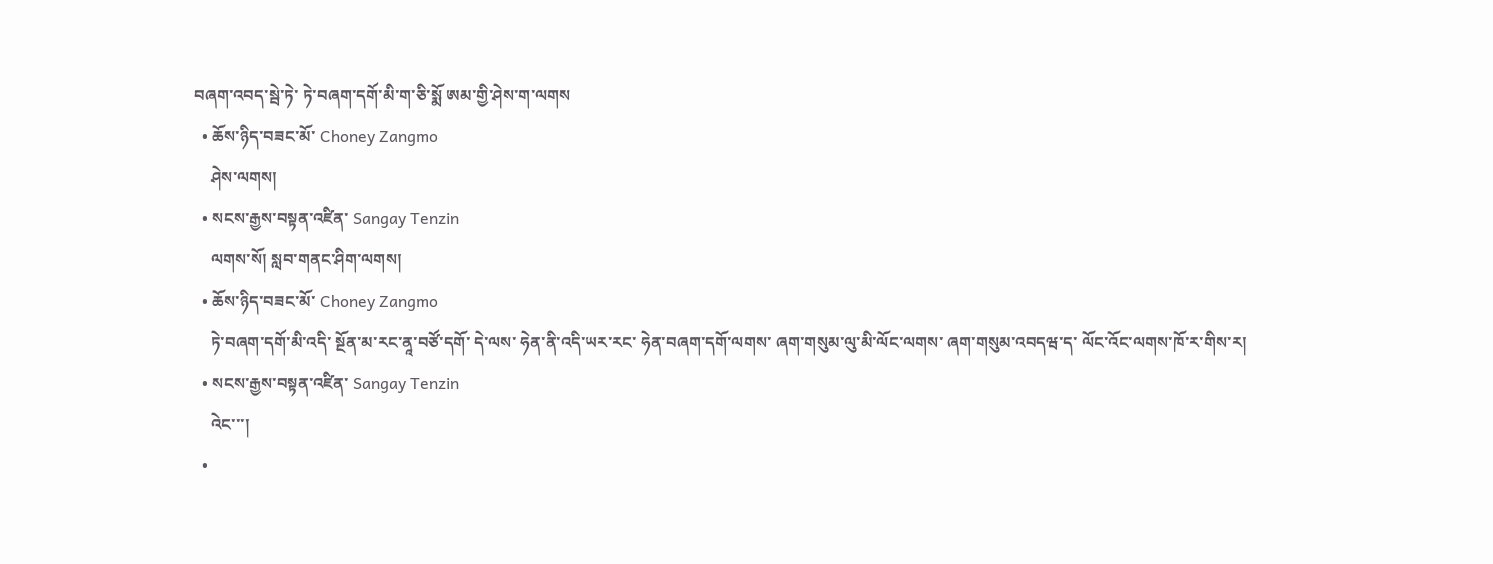བཞག་འབད་སྦེ་ཏེ་ ཏེ་བཞག་དགོ་མི་ག་ཅི་སྨོ ཨམ་གྱི་ཤེས་ག་ལགས
  • ཆོས་ཉིད་བཟང་མོ་ Choney Zangmo
    ཤེས་ལགས།
  • སངས་རྒྱས་བསྟན་འཛིན་ Sangay Tenzin
    ལགས་སོ། སླབ་གནང་ཤིག་ལགས།
  • ཆོས་ཉིད་བཟང་མོ་ Choney Zangmo
    ཏེ་བཞག་དགོ་མི་འདི་ སྔོན་མ་རང་ནཱ་བཙོ་དགོ་ དེ་ལས་ ཧེན་ནི་འདི་ཡར་རང་ ཧེན་བཞག་དགོ་ལགས་ ཞག་གསུམ་ལུ་མི་ལོང་ལགས་ ཞག་གསུམ་འབདཝ་ད་ ལོང་འོང་ལགས་ཁོ་ར་གིས་ར།
  • སངས་རྒྱས་བསྟན་འཛིན་ Sangay Tenzin
    འེང་་་།
  •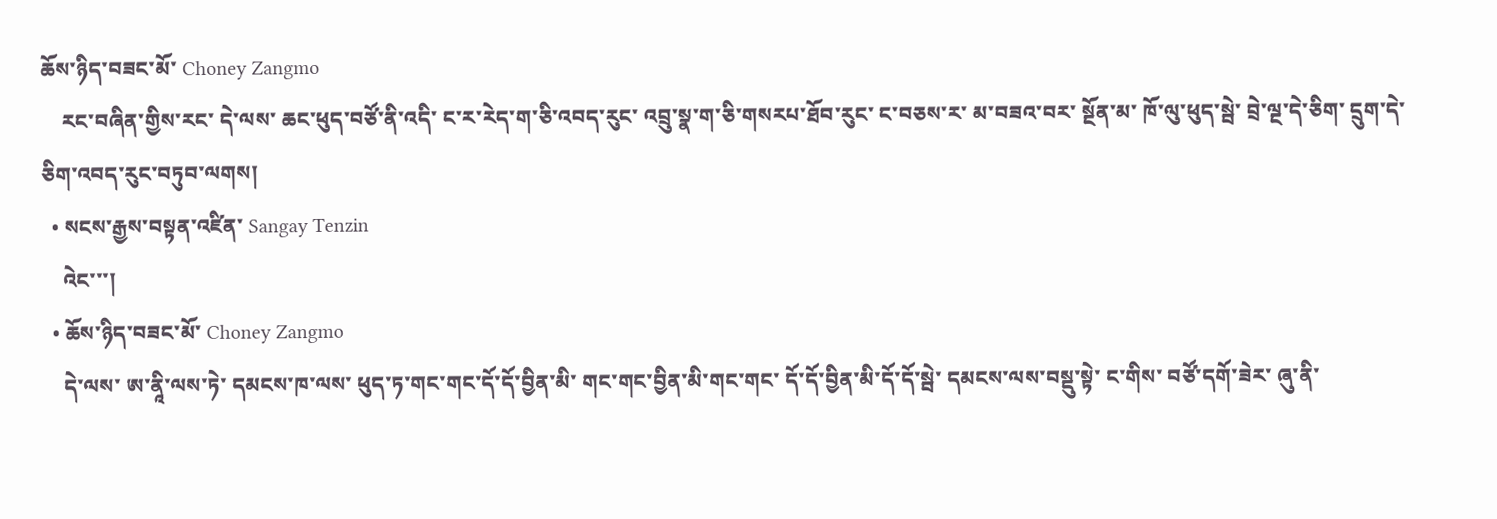ཆོས་ཉིད་བཟང་མོ་ Choney Zangmo
    རང་བཞིན་གྱིས་རང་ དེ་ལས་ ཆང་ཕུད་བཙོ་ནི་འདི་ ང་ར་རེད་ག་ཅི་འབད་རུང་ འབྲུ་སྣ་ག་ཅི་གསརཔ་ཐོབ་རུང་ ང་བཅས་ར་ མ་བཟའ་བར་ སྔོན་མ་ ཁོ་ལུ་ཕུད་སྦེ་ བྲེ་ལྔ་དེ་ཅིག་ དྲུག་དེ་ཅིག་འབད་རུང་བཏུབ་ལགས།
  • སངས་རྒྱས་བསྟན་འཛིན་ Sangay Tenzin
    འེང་་་།
  • ཆོས་ཉིད་བཟང་མོ་ Choney Zangmo
    དེ་ལས་ ཨ་ནཱི་ལས་ཏེ་ དམངས་ཁ་ལས་ ཕུད་ཏ་གང་གང་དོ་དོ་བྱིན་མི་ གང་གང་བྱིན་མི་གང་གང་ དོ་དོ་བྱིན་མི་དོ་དོ་སྦེ་ དམངས་ལས་བསྡུ་སྟེ་ ང་གིས་ བཙོ་དགོ་ཟེར་ ཞུ་ནི་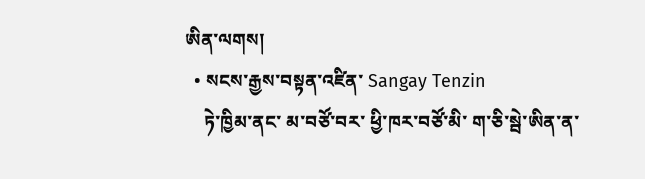ཨིན་ལགས།
  • སངས་རྒྱས་བསྟན་འཛིན་ Sangay Tenzin
    ཏེ་ཁྱིམ་ནང་ མ་བཙོ་བར་ ཕྱི་ཁར་བཙོ་མི་ ག་ཅི་སྦེ་ཨིན་ན་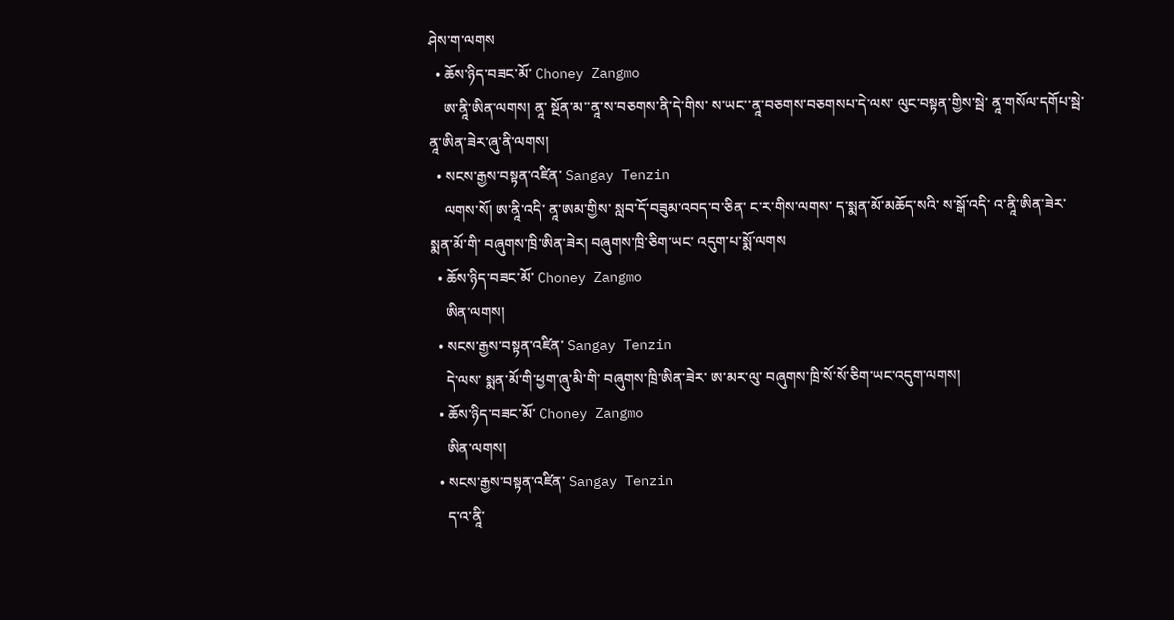ཤེས་ག་ལགས
  • ཆོས་ཉིད་བཟང་མོ་ Choney Zangmo
    ཨ་ནཱི་ཨིན་ལགས། ནཱ་ སྔོན་མ་་ནཱ་ས་བཅགས་ནི་དེ་གིས་ ས་ཡང་་ནཱ་བཅགས་བཅགསཔ་དེ་ལས་ ལུང་བསྟན་གྱིས་སྦེ་ ནཱ་གསོལ་དགོཔ་སྦེ་ ནཱ་ཨིན་ཟེར་ཞུ་ནི་ལགས།
  • སངས་རྒྱས་བསྟན་འཛིན་ Sangay Tenzin
    ལགས་སོ། ཨ་ནཱི་འདི་ ནཱ་ཨམ་གྱིས་ སླབ་དོ་བཟུམ་འབད་བ་ཅིན་ ང་ར་གིས་ལགས་ ད་སྨན་མོ་མཆོད་སའི་ ས་སྒོ་འདི་ འ་ནཱི་ཨིན་ཟེར་ སྨན་མོ་གི་ བཞུགས་ཁྲི་ཨིན་ཟེར། བཞུགས་ཁྲི་ཅིག་ཡང་ འདུག་པ་སྨོ་ལགས
  • ཆོས་ཉིད་བཟང་མོ་ Choney Zangmo
    ཨིན་ལགས།
  • སངས་རྒྱས་བསྟན་འཛིན་ Sangay Tenzin
    དེ་ལས་ སྨན་མོ་གི་ཕྱག་ཞུ་མི་གི་ བཞུགས་ཁྲི་ཨིན་ཟེར་ ཨ་མར་ལུ་ བཞུགས་ཁྲི་སོ་སོ་ཅིག་ཡང་འདུག་ལགས།
  • ཆོས་ཉིད་བཟང་མོ་ Choney Zangmo
    ཨིན་ལགས།
  • སངས་རྒྱས་བསྟན་འཛིན་ Sangay Tenzin
    ད་འ་ནཱི་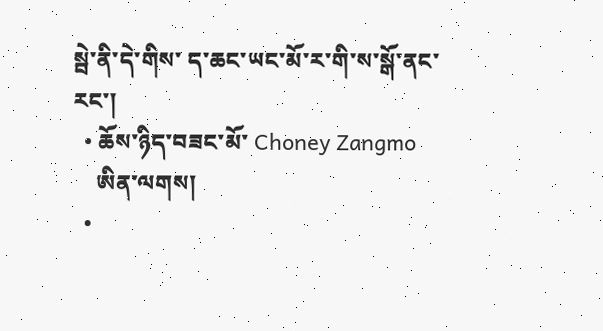སྦེ་ནི་དེ་གིས་ ད་ཆང་ཡང་མོ་ར་གི་ས་སྒོ་ནང་རང་།
  • ཆོས་ཉིད་བཟང་མོ་ Choney Zangmo
    ཨིན་ལགས།
  •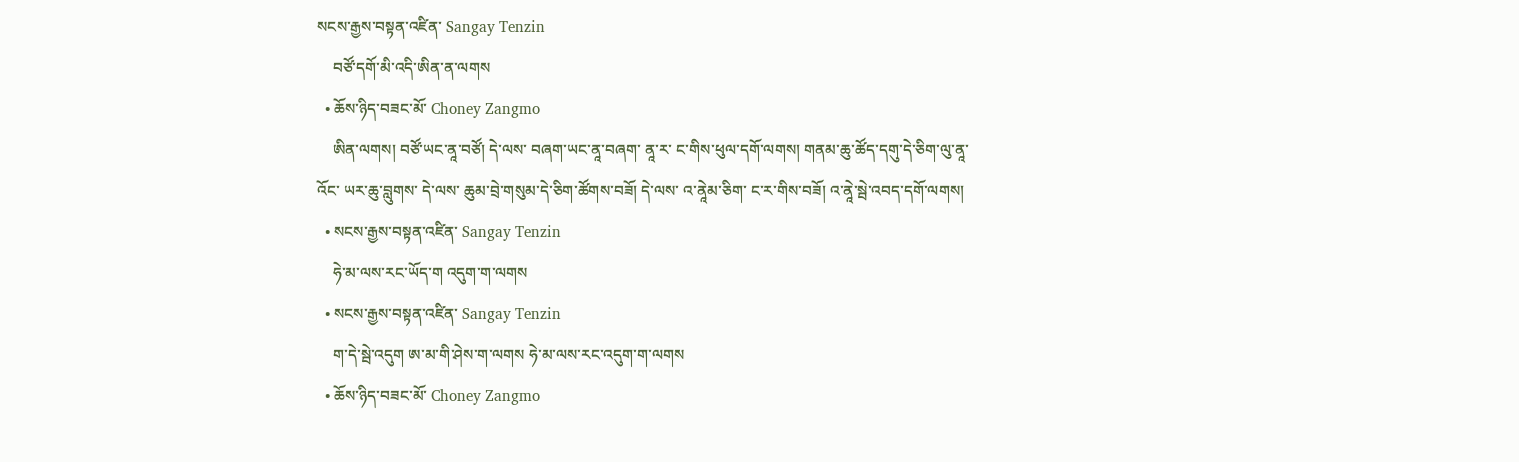སངས་རྒྱས་བསྟན་འཛིན་ Sangay Tenzin
    བཙོ་དགོ་མི་འདི་ཨིན་ན་ལགས
  • ཆོས་ཉིད་བཟང་མོ་ Choney Zangmo
    ཨིན་ལགས། བཙོ་ཡང་ནཱ་བཙོ། དེ་ལས་ བཞག་ཡང་ནཱ་བཞག་ ནཱ་ར་ ང་གིས་ཕུལ་དགོ་ལགས། གནམ་ཆུ་ཚོད་དགུ་དེ་ཅིག་ལུ་ནཱ་འོང་ ཡར་ཆུ་བླུགས་ དེ་ལས་ ཆུམ་བྲེ་གསུམ་དེ་ཅིག་ཚོགས་བཟོ། དེ་ལས་ འ་ནཱེམ་ཅིག་ ང་ར་གིས་བཟོ། འ་ནཱེ་སྦེ་འབད་དགོ་ལགས།
  • སངས་རྒྱས་བསྟན་འཛིན་ Sangay Tenzin
    ཧེ་མ་ལས་རང་ཡོད་ག འདུག་ག་ལགས
  • སངས་རྒྱས་བསྟན་འཛིན་ Sangay Tenzin
    ག་དེ་སྦེ་འདུག ཨ་མ་གི་ཤེས་ག་ལགས ཧེ་མ་ལས་རང་འདུག་ག་ལགས
  • ཆོས་ཉིད་བཟང་མོ་ Choney Zangmo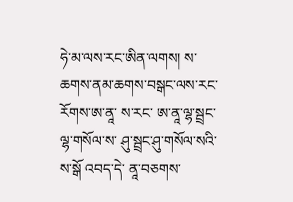ཧེ་མ་ལས་རང་ཨིན་ལགས། ས་ཆགས་ནམ་ཆགས་བསྒང་ལས་རང་ རོགས་ཨ་ནཱ་ ས་རང་ ཨ་ནཱ་ལྷ་སྦྲང་ལྷ་གསོལ་ས་ ཤུ་སྦྲང་ཤུ་གསོལ་སའི་ས་སྒོ འབད་དེ་ ནཱ་བཅགས་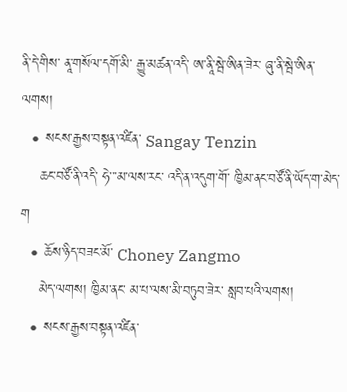ནི་དེ་གིས་ ནཱ་གསོལ་དགོ་མི་ རྒྱུ་མཚན་འདི་ ཨ་ནཱི་སྦེ་ཨིན་ཟེར་ ཞུ་ནི་སྦེ་ཨིན་ལགས།
  • སངས་རྒྱས་བསྟན་འཛིན་ Sangay Tenzin
    ཆང་བཙོ་ནི་འདི་ ཧེ་་་མ་ལས་རང་ འདི་ན་འདུག་གོ་ ཁྱིམ་ནང་བཙོ་ནི་ཡོད་ག་མེད་ག
  • ཆོས་ཉིད་བཟང་མོ་ Choney Zangmo
    མེད་ལགས། ཁྱིམ་ནང་ མ་པ་ལས་མི་བཏུབ་ཟེར་ སླབ་པའི་ལགས།
  • སངས་རྒྱས་བསྟན་འཛིན་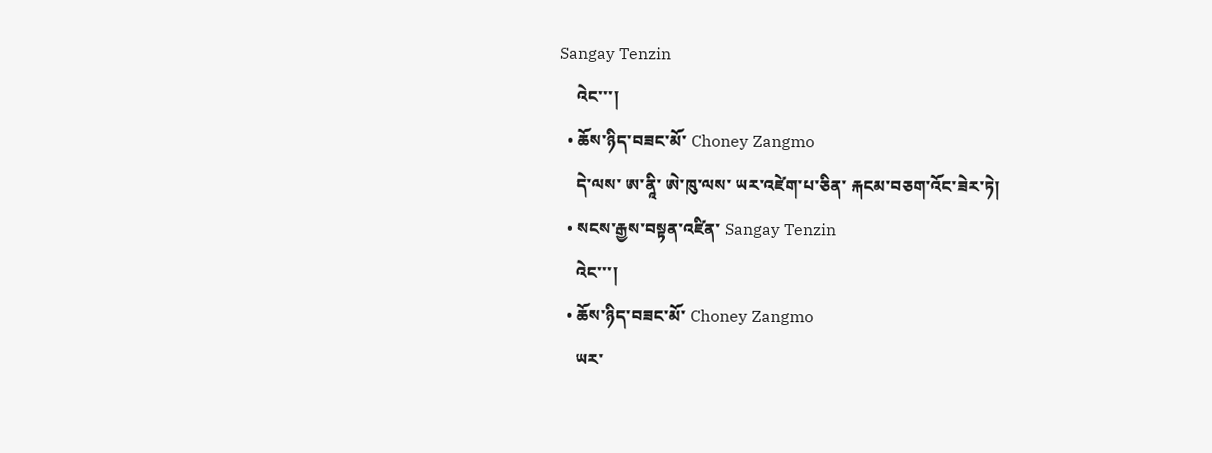Sangay Tenzin
    འེང་་་།
  • ཆོས་ཉིད་བཟང་མོ་ Choney Zangmo
    དེ་ལས་ ཨ་ནཱི་ ཨེ་ཁུ་ལས་ ཡར་འཛེག་པ་ཅིན་ རྐངམ་བཅག་འོང་ཟེར་ཏེ།
  • སངས་རྒྱས་བསྟན་འཛིན་ Sangay Tenzin
    འེང་་་།
  • ཆོས་ཉིད་བཟང་མོ་ Choney Zangmo
    ཡར་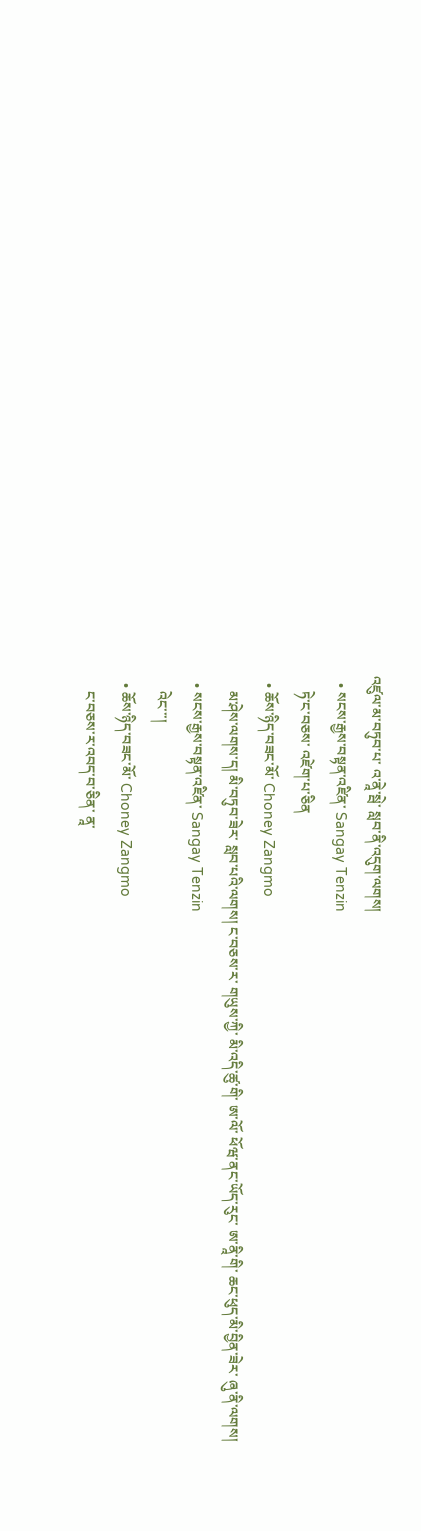འཛུལ་མ་བཏུབ་པ་ འ་ནཱེ་སྦེ་ སླབ་ནི་འདུག་ལགས།
  • སངས་རྒྱས་བསྟན་འཛིན་ Sangay Tenzin
    ཏེ་ང་བཅས་ འཛེག་པ་ཅིན
  • ཆོས་ཉིད་བཟང་མོ་ Choney Zangmo
    མ་ཤེས་ལགས་ད། མི་བཏུབ་ཟེར་ སླབ་པའི་ལགས། ང་བཅས་ར་ གཡུས་ཀྱི་ མི་འདི་ཚུ་གི་ ཨ་ལོ་ ཕོཝ་ནང་ཡོད་རུང་ ཨ་ནཱི་གི་ ཆང་ཕུད་མི་བྱིན་ཟེར་ ཞུ་ནི་ལགས།
  • སངས་རྒྱས་བསྟན་འཛིན་ Sangay Tenzin
    འེང་་་།
  • ཆོས་ཉིད་བཟང་མོ་ Choney Zangmo
    ང་བཅས་ར་འབད་བ་ཅིན་ ནཱ་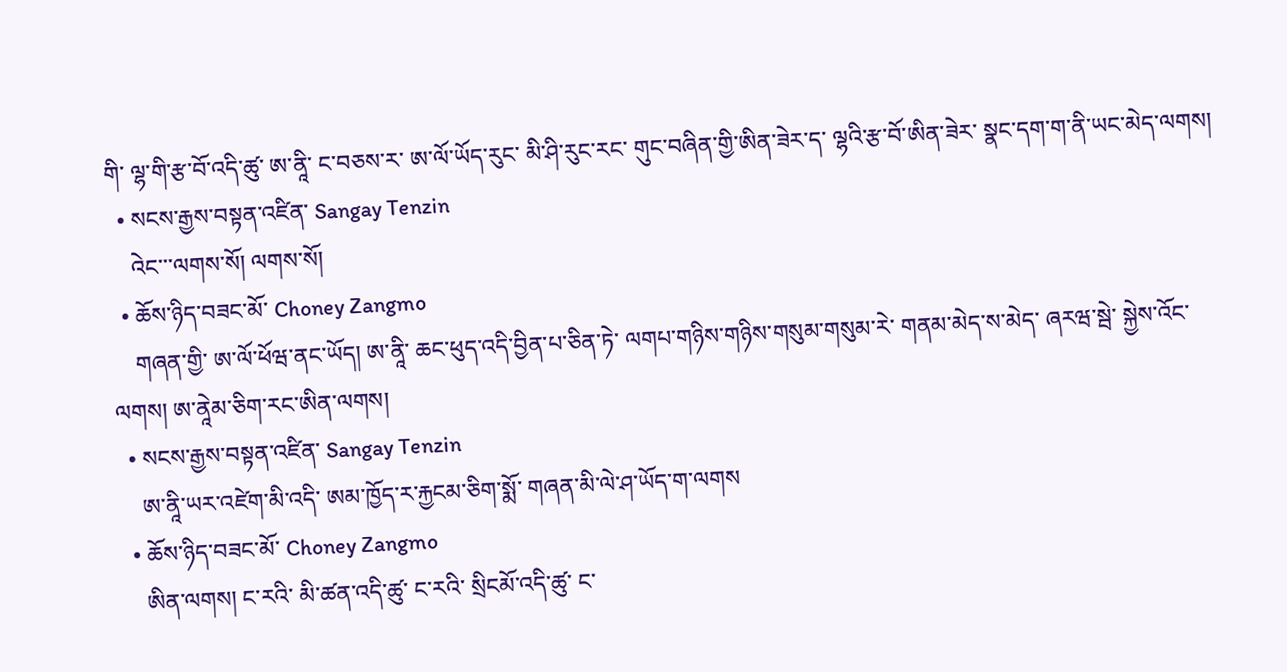གི་ ལྷ་གི་རྩ་བོ་འདི་ཚུ་ ཨ་ནཱི་ ང་བཅས་ར་ ཨ་ལོ་ཡོད་རུང་ མི་ཤི་རུང་རང་ གུང་བཞིན་གྱི་ཨིན་ཟེར་ད་ ལྷའི་རྩ་བོ་ཨིན་ཟེར་ སྣང་དག་ག་ནི་ཡང་མེད་ལགས།
  • སངས་རྒྱས་བསྟན་འཛིན་ Sangay Tenzin
    འེང་་་ལགས་སོ། ལགས་སོ།
  • ཆོས་ཉིད་བཟང་མོ་ Choney Zangmo
    གཞན་གྱི་ ཨ་ལོ་ཕོཝ་ནང་ཡོད། ཨ་ནཱི་ ཆང་ཕུད་འདི་བྱིན་པ་ཅིན་ཏེ་ ལགཔ་གཉིས་གཉིས་གསུམ་གསུམ་རེ་ གནམ་མེད་ས་མེད་ ཞརཝ་སྦེ་ སྐྱེས་འོང་ལགས། ཨ་ནཱེམ་ཅིག་རང་ཨིན་ལགས།
  • སངས་རྒྱས་བསྟན་འཛིན་ Sangay Tenzin
    ཨ་ནཱི་ཡར་འཛེག་མི་འདི་ ཨམ་ཁྱོད་ར་རྐྱངམ་ཅིག་སྨོ་ གཞན་མི་ལེ་ཤ་ཡོད་ག་ལགས
  • ཆོས་ཉིད་བཟང་མོ་ Choney Zangmo
    ཨིན་ལགས། ང་རའི་ མི་ཚན་འདི་ཚུ་ ང་རའི་ སྲིངམོ་འདི་ཚུ་ ང་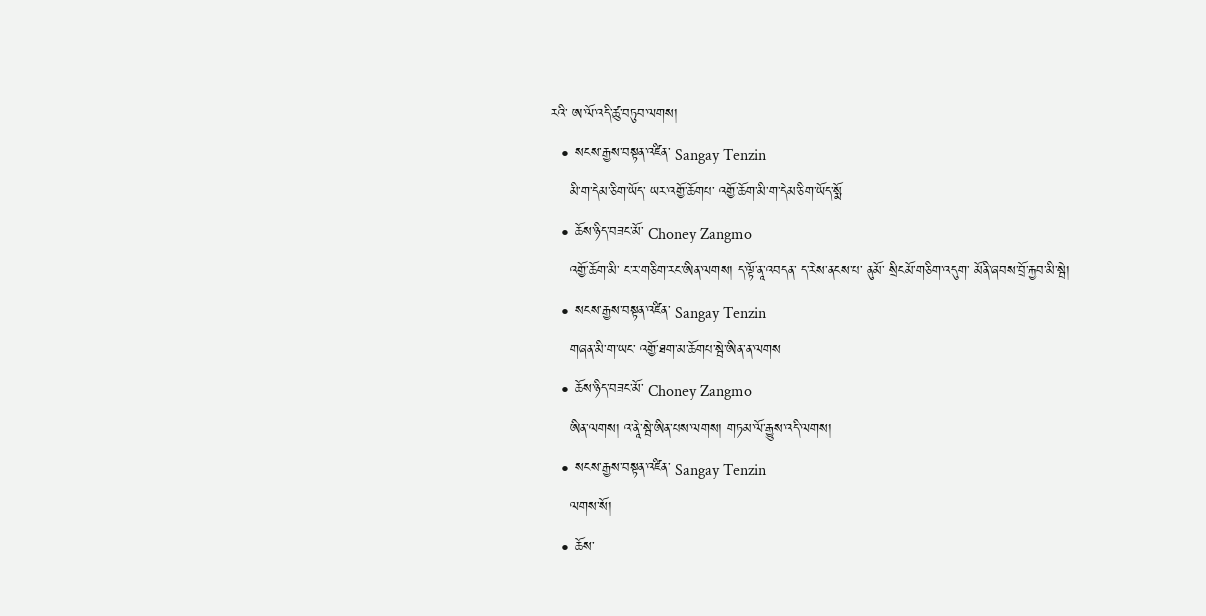རའི་ ཨ་ལོ་འདི་ཚུ་བཏུབ་ལགས།
  • སངས་རྒྱས་བསྟན་འཛིན་ Sangay Tenzin
    མི་ག་དེམ་ཅིག་ཡོད་ ཡར་འགྱོ་ཆོགཔ་ འགྱོ་ཆོག་མི་ག་དེམ་ཅིག་ཡོད་སྨོ
  • ཆོས་ཉིད་བཟང་མོ་ Choney Zangmo
    འགྱོ་ཆོག་མི་ ང་ར་གཅིག་རང་ཨིན་ལགས། ད་ལྟོ་ནཱ་འབདན་ ད་རེས་ནངས་པ་ ནུམོ་ སྲིངམོ་གཅིག་འདུག་ མོནི་ཞབས་བྲོ་རྐྱབ་མི་སྦེ།
  • སངས་རྒྱས་བསྟན་འཛིན་ Sangay Tenzin
    གཞན་མི་ག་ཡང་ འགྱོ་ཐག་མ་ཆོགཔ་སྦེ་ཨིན་ན་ལགས
  • ཆོས་ཉིད་བཟང་མོ་ Choney Zangmo
    ཨིན་ལགས། འ་ནཱེ་སྦེ་ཨིན་པས་ལགས། གཏམ་ལོ་རྒྱུས་འདི་ལགས།
  • སངས་རྒྱས་བསྟན་འཛིན་ Sangay Tenzin
    ལགས་སོ།
  • ཆོས་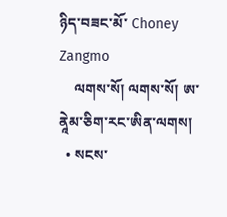ཉིད་བཟང་མོ་ Choney Zangmo
    ལགས་སོ། ལགས་སོ། ཨ་ནཱེམ་ཅིག་རང་ཨིན་ལགས།
  • སངས་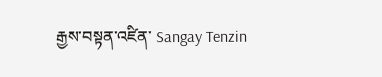རྒྱས་བསྟན་འཛིན་ Sangay Tenzin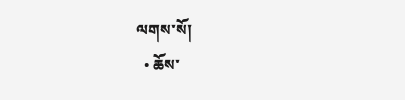ལགས་སོ།
  • ཆོས་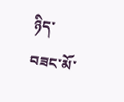ཉིད་བཟང་མོ་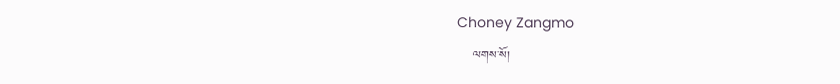Choney Zangmo
    ལགས་སོ།